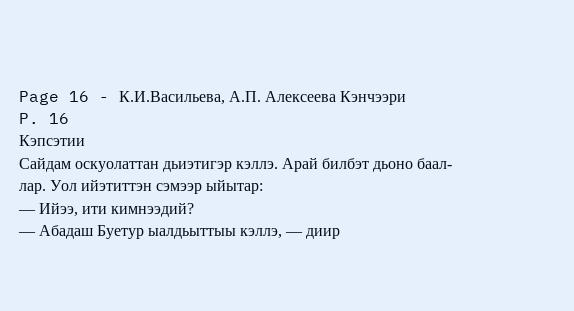Page 16 - К.И.Васильева, А.П. Алексеева Кэнчээри
P. 16
Кэпсэтии
Сайдам оскуолаттан дьиэтигэр кэллэ. Арай билбэт дьоно баал-
лар. Уол ийэтиттэн сэмээр ыйытар:
— Ийээ, ити кимнээдий?
— Абадаш Буетур ыалдьыттыы кэллэ, — диир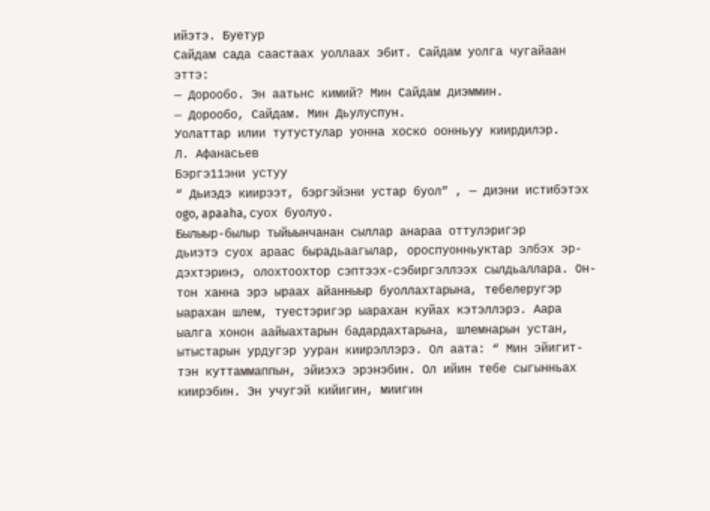ийэтэ. Буетур
Сайдам сада саастаах уоллаах эбит. Сайдам уолга чугайаан
эттэ:
— Дорообо. Эн аатьнс кимий? Мин Сайдам диэммин.
— Дорообо, Сайдам. Мин Дьулуспун.
Уолаттар илии тутустулар уонна хоско оонньуу киирдилэр.
Л. Афанасьев
Бэргэ11эни устуу
“ Дьиэдэ киирээт, бэргэйэни устар буол” , — диэни истибэтэх
ogo, apaaha, суох буолуо.
Былыыр-былыр тыйыынчанан сыллар анараа оттулэригэр
дьиэтэ суох араас бырадьаагылар, ороспуонньуктар элбэх эр-
дэхтэринэ, олохтоохтор сэптээх-сэбиргэллээх сылдьаллара. Он-
тон ханна эрэ ыраах айанныыр буоллахтарына, тебелеругэр
ыарахан шлем, туестэригэр ыарахан куйах кэтэллэрэ. Аара
ыалга хонон аайыахтарын бадардахтарына, шлемнарын устан,
ытыстарын урдугэр ууран киирэллэрэ. Ол аата: “ Мин эйигит-
тэн куттаммаппын, эйиэхэ эрэнэбин. Ол ийин тебе сыгынньах
киирэбин. Эн учугэй кийигин, миигин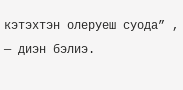кэтэхтэн олеруеш суода” ,
— диэн бэлиэ.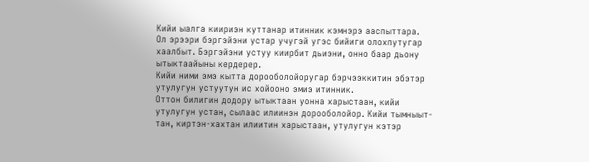Кийи ыалга киириэн куттанар итинник кэмнэрэ ааспыттара.
Ол эрээри бэргэйэни устар учугэй угэс бийиги олохпутугар
хаалбыт. Бэргэйэни устуу киирбит дьиэни, онно баар дьону
ытыктаайыны кердерер.
Кийи ними эмэ кытта дорооболойоругар бэрчээккитин эбэтэр
утулугун устуутун ис хойооно эмиэ итинник.
Оттон билигин додору ытыктаан уонна харыстаан, кийи
утулугун устан, сылаас илиинэн дорооболойор. Кийи тымныыт-
тан, киртэн-хахтан илиитин харыстаан, утулугун кэтэр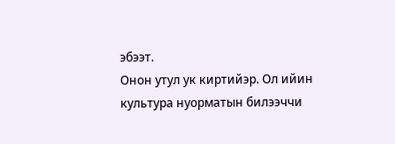эбээт.
Онон утул ук киртийэр. Ол ийин культура нуорматын билээччи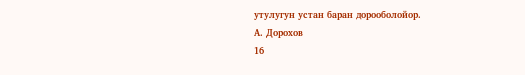утулугун устан баран дорооболойор.
А. Дорохов
16